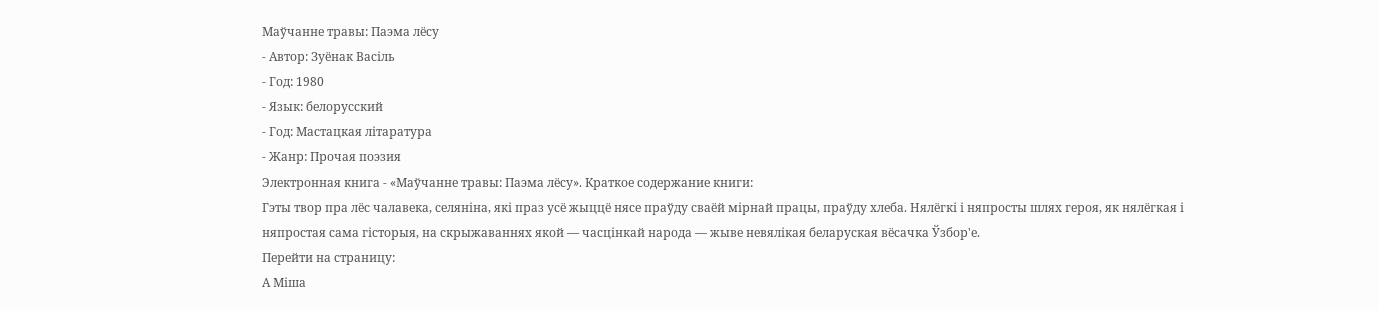Маўчанне травы: Паэма лёсу
- Автор: Зуёнак Васіль
- Год: 1980
- Язык: белорусский
- Год: Мастацкая літаратура
- Жанр: Прочая поэзия
Электронная книга - «Маўчанне травы: Паэма лёсу». Краткое содержание книги:
Гэты твор пра лёс чалавека, селяніна, які праз усё жыццё нясе праўду сваёй мірнай працы, праўду хлеба. Нялёгкі і няпросты шлях героя, як нялёгкая і няпростая сама гісторыя, на скрыжаваннях якой — часцінкай народа — жыве невялікая беларуская вёсачка Ўзбор'е.
Перейти на страницу:
А Міша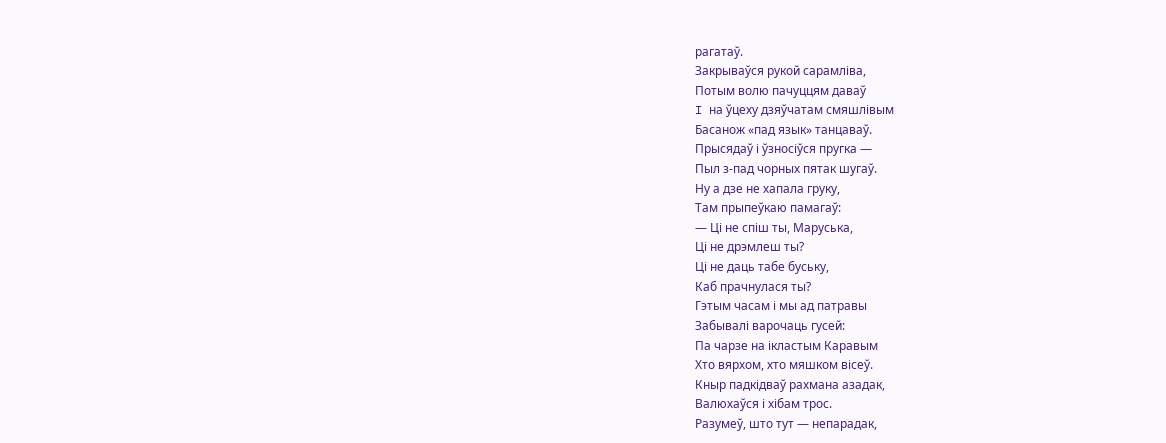рагатаў.
Закрываўся рукой сарамліва,
Потым волю пачуццям даваў
I на ўцеху дзяўчатам смяшлівым
Басанож «пад язык» танцаваў.
Прысядаў і ўзносіўся пругка —
Пыл з-пад чорных пятак шугаў.
Ну а дзе не хапала груку,
Там прыпеўкаю памагаў:
— Ці не спіш ты, Маруська,
Ці не дрэмлеш ты?
Ці не даць табе буську,
Каб прачнулася ты?
Гэтым часам і мы ад патравы
Забывалі варочаць гусей:
Па чарзе на ікластым Каравым
Хто вярхом, хто мяшком вісеў.
Кныр падкідваў рахмана азадак,
Валюхаўся і хібам трос.
Разумеў, што тут — непарадак,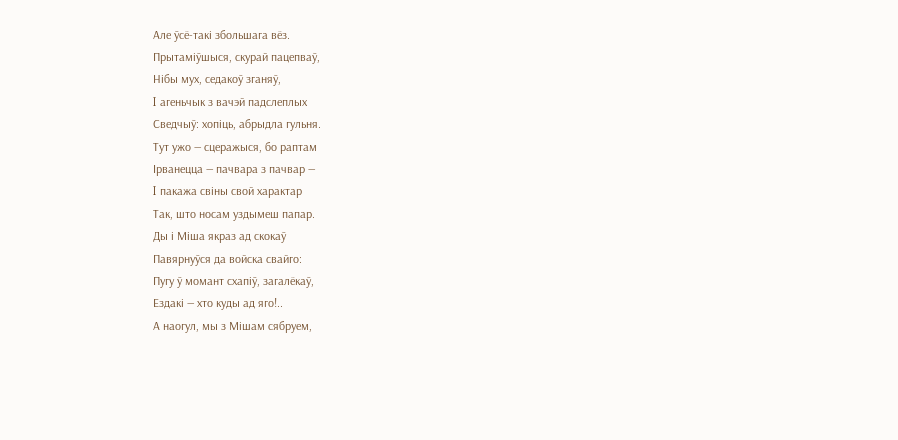Але ўсё-такі збольшага вёз.
Прытаміўшыся, скурай пацепваў,
Нібы мух, седакоў зганяў,
I агеньчык з вачэй падслеплых
Сведчыў: хопіць, абрыдла гульня.
Тут ужо — сцеражыся, бо раптам
Ірванецца — пачвара з пачвар —
I пакажа свіны свой характар
Так, што носам уздымеш папар.
Ды і Міша якраз ад скокаў
Павярнуўся да войска свайго:
Пугу ў момант схапіў, загалёкаў,
Ездакі — хто куды ад яго!..
А наогул, мы з Мішам сябруем,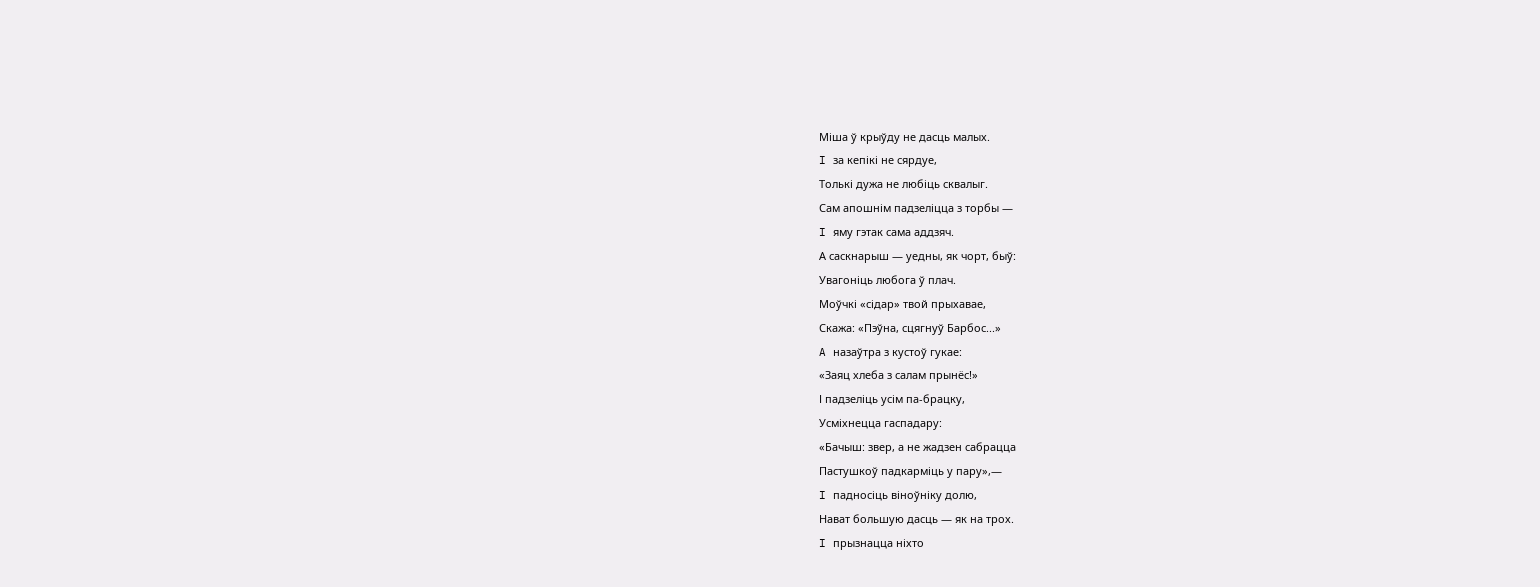Міша ў крыўду не дасць малых.
I за кепікі не сярдуе,
Толькі дужа не любіць сквалыг.
Сам апошнім падзеліцца з торбы —
I яму гэтак сама аддзяч.
А саскнарыш — уедны, як чорт, быў:
Увагоніць любога ў плач.
Моўчкі «сідар» твой прыхавае,
Скажа: «Пэўна, сцягнуў Барбос...»
A назаўтра з кустоў гукае:
«Заяц хлеба з салам прынёс!»
І падзеліць усім па-брацку,
Усміхнецца гаспадару:
«Бачыш: звер, а не жадзен сабрацца
Пастушкоў падкарміць у пару»,—
I падносіць віноўніку долю,
Нават большую дасць — як на трох.
I прызнацца ніхто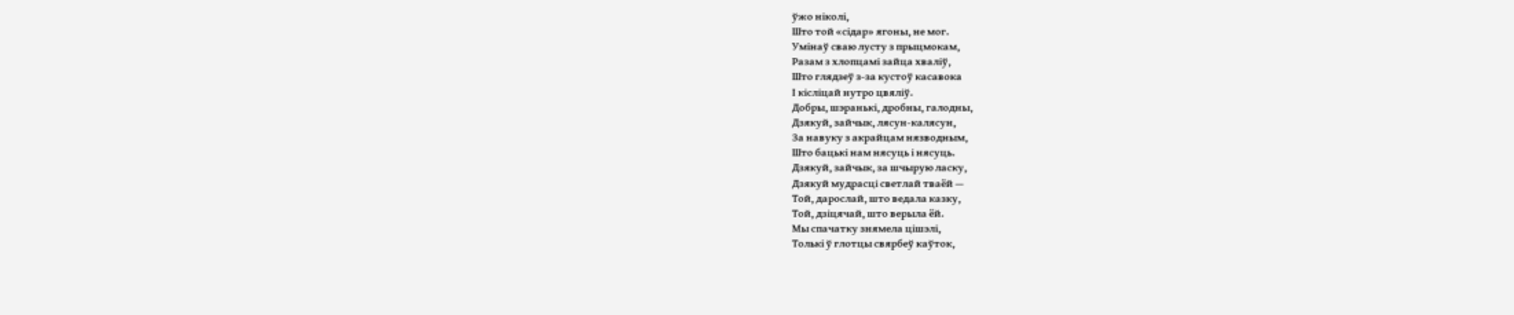ўжо ніколі,
Што той «сідар» ягоны, не мог.
Умінаў сваю лусту з прыцмокам,
Разам з хлопцамі зайца хваліў,
Што глядзеў з-за кустоў касавока
І кісліцай нутро цвяліў.
Добры, шэранькі, дробны, галодны,
Дзякуй, зайчык, лясун-калясун,
За навуку з акрайцам нязводным,
Што бацькі нам нясуць і нясуць.
Дзякуй, зайчык, за шчырую ласку,
Дзякуй мудрасці светлай тваёй —
Той, дарослай, што ведала казку,
Той, дзіцячай, што верыла ёй.
Мы спачатку знямела цішэлі,
Толькі ў глотцы свярбеў каўток,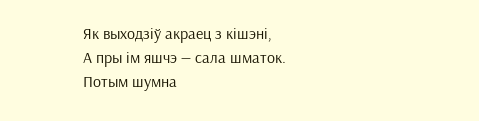Як выходзіў акраец з кішэні,
А пры ім яшчэ — сала шматок.
Потым шумна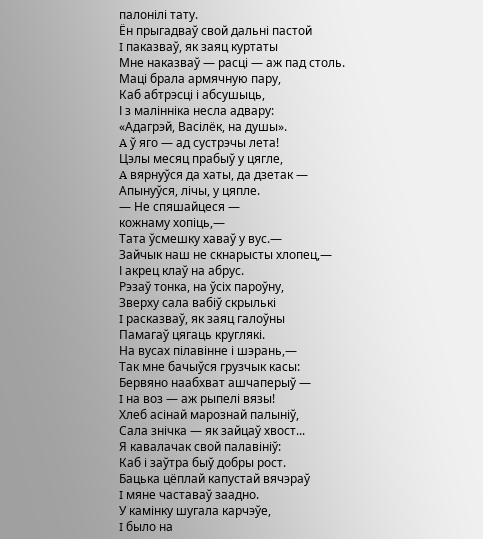палонілі тату.
Ён прыгадваў свой дальні пастой
I паказваў, як заяц куртаты
Мне наказваў — расці — аж пад столь.
Маці брала армячную пару,
Каб абтрэсці і абсушыць,
І з малінніка несла адвару:
«Адагрэй, Васілёк, на душы».
A ў яго — ад сустрэчы лета!
Цэлы месяц прабыў у цягле,
A вярнуўся да хаты, да дзетак —
Апынуўся, лічы, у цяпле.
— Не спяшайцеся —
кожнаму хопіць,—
Тата ўсмешку хаваў у вус.—
Зайчык наш не скнарысты хлопец,—
І акрец клаў на абрус.
Рэзаў тонка, на ўсіх пароўну,
Зверху сала вабіў скрылькі
I расказваў, як заяц галоўны
Памагаў цягаць круглякі.
На вусах пілавінне і шэрань,—
Так мне бачыўся грузчык касы:
Бервяно наабхват ашчаперыў —
I на воз — аж рыпелі вязы!
Хлеб асінай марознай палыніў,
Сала знічка — як зайцаў хвост...
Я кавалачак свой палавініў:
Каб і заўтра быў добры рост.
Бацька цёплай капустай вячэраў
I мяне частаваў заадно.
У камінку шугала карчэўе,
I было на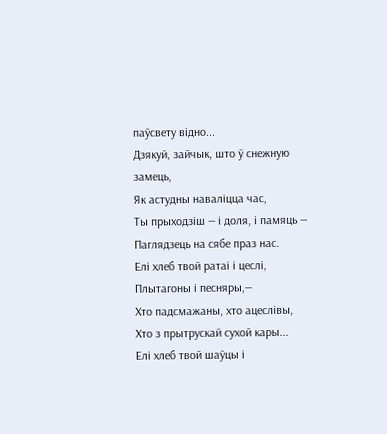паўсвету відно...
Дзякуй, зайчык, што ў снежную замець,
Як астудны наваліцца час,
Ты прыходзіш — і доля, і памяць —
Паглядзець на сябе праз нас.
Елі хлеб твой ратаі і цеслі,
Плытагоны і песняры,—
Хто падсмажаны, хто ацеслівы,
Хто з прытрускай сухой кары...
Елі хлеб твой шаўцы і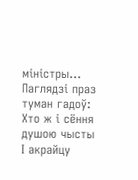міністры...
Паглядзі праз туман гадоў:
Хто ж і сёння душою чысты
І акрайцу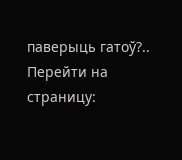паверыць гатоў?..
Перейти на страницу: